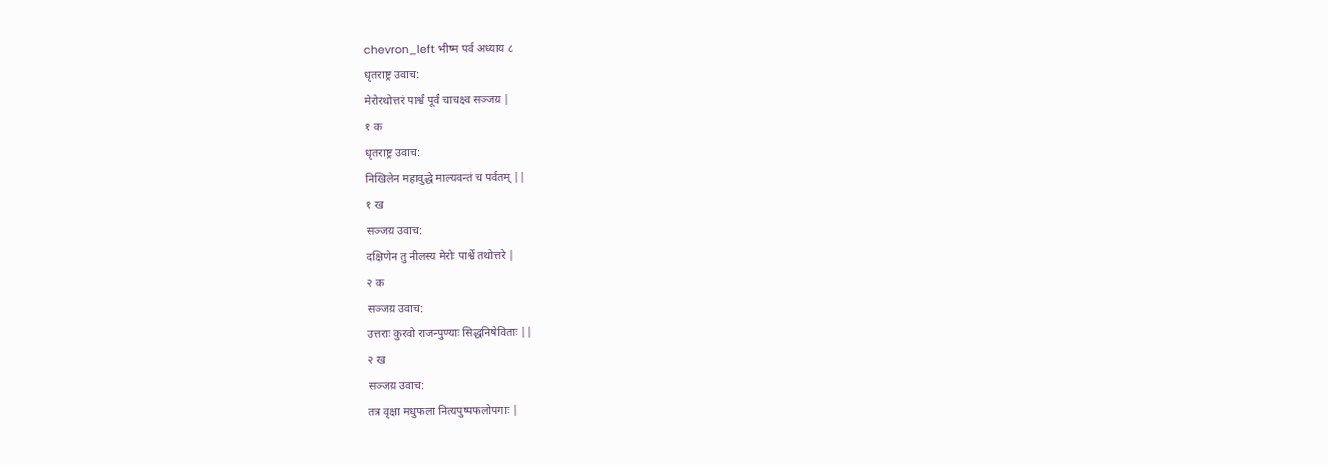chevron_left भीष्म पर्व अध्याय ८
धृतराष्ट्र उवाच:
मेरोरथोत्तरं पार्श्वं पूर्वं चाचक्ष्व सञ्जय़ |
१ क
धृतराष्ट्र उवाच:
निखिलेन महावुद्धे माल्यवन्तं च पर्वतम् ||
१ ख
सञ्जय़ उवाच:
दक्षिणेन तु नीलस्य मेरोः पार्श्वे तथोत्तरे |
२ क
सञ्जय़ उवाच:
उत्तराः कुरवो राजन्पुण्याः सिद्धनिषेविताः ||
२ ख
सञ्जय़ उवाच:
तत्र वृक्षा मधुफला नित्यपुष्पफलोपगाः |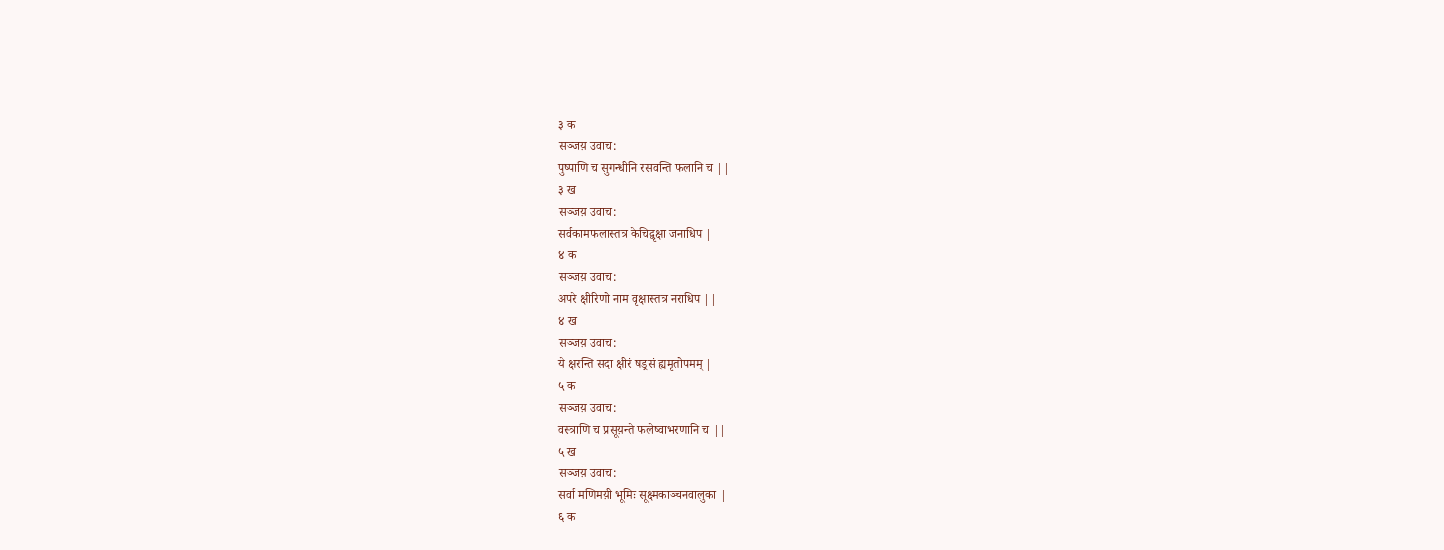३ क
सञ्जय़ उवाच:
पुष्पाणि च सुगन्धीनि रसवन्ति फलानि च ||
३ ख
सञ्जय़ उवाच:
सर्वकामफलास्तत्र केचिद्वृक्षा जनाधिप |
४ क
सञ्जय़ उवाच:
अपरे क्षीरिणो नाम वृक्षास्तत्र नराधिप ||
४ ख
सञ्जय़ उवाच:
ये क्षरन्ति सदा क्षीरं षड्रसं ह्यमृतोपमम् |
५ क
सञ्जय़ उवाच:
वस्त्राणि च प्रसूय़न्ते फलेष्वाभरणानि च ||
५ ख
सञ्जय़ उवाच:
सर्वा मणिमय़ी भूमिः सूक्ष्मकाञ्चनवालुका |
६ क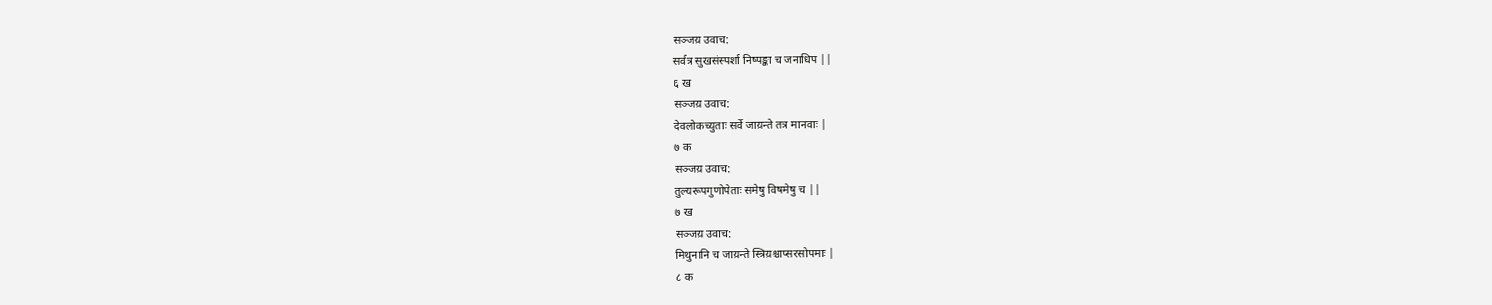सञ्जय़ उवाच:
सर्वत्र सुखसंस्पर्शा निष्पङ्का च जनाधिप ||
६ ख
सञ्जय़ उवाच:
देवलोकच्युताः सर्वे जाय़न्ते तत्र मानवाः |
७ क
सञ्जय़ उवाच:
तुल्यरूपगुणोपेताः समेषु विषमेषु च ||
७ ख
सञ्जय़ उवाच:
मिथुनानि च जाय़न्ते स्त्रिय़श्चाप्सरसोपमाः |
८ क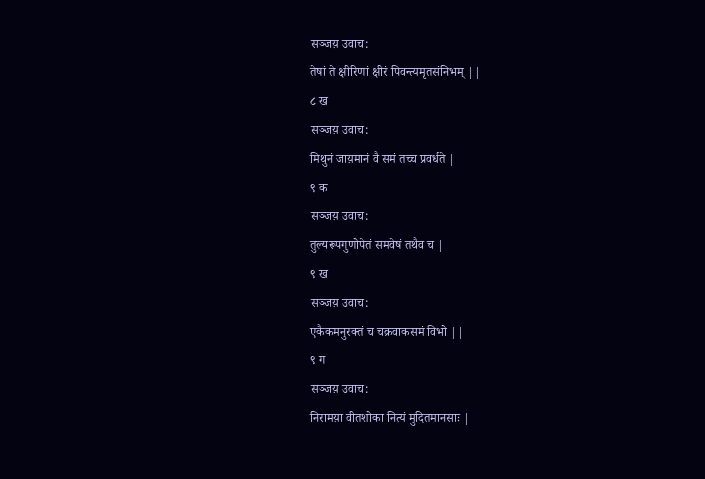सञ्जय़ उवाच:
तेषां ते क्षीरिणां क्षीरं पिवन्त्यमृतसंनिभम् ||
८ ख
सञ्जय़ उवाच:
मिथुनं जाय़मानं वै समं तच्च प्रवर्धते |
९ क
सञ्जय़ उवाच:
तुल्यरूपगुणोपेतं समवेषं तथैव च |
९ ख
सञ्जय़ उवाच:
एकैकमनुरक्तं च चक्रवाकसमं विभो ||
९ ग
सञ्जय़ उवाच:
निरामय़ा वीतशोका नित्यं मुदितमानसाः |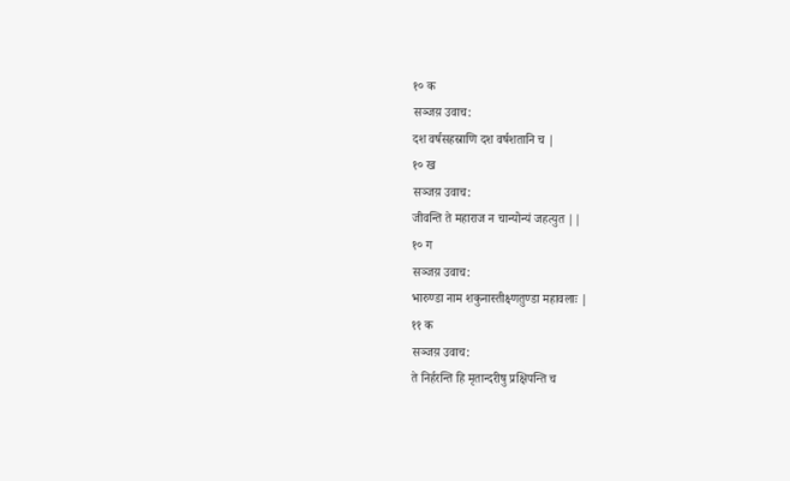१० क
सञ्जय़ उवाच:
दश वर्षसहस्राणि दश वर्षशतानि च |
१० ख
सञ्जय़ उवाच:
जीवन्ति ते महाराज न चान्योन्यं जहत्युत ||
१० ग
सञ्जय़ उवाच:
भारुण्डा नाम शकुनास्तीक्ष्णतुण्डा महावलाः |
११ क
सञ्जय़ उवाच:
ते निर्हरन्ति हि मृतान्दरीषु प्रक्षिपन्ति च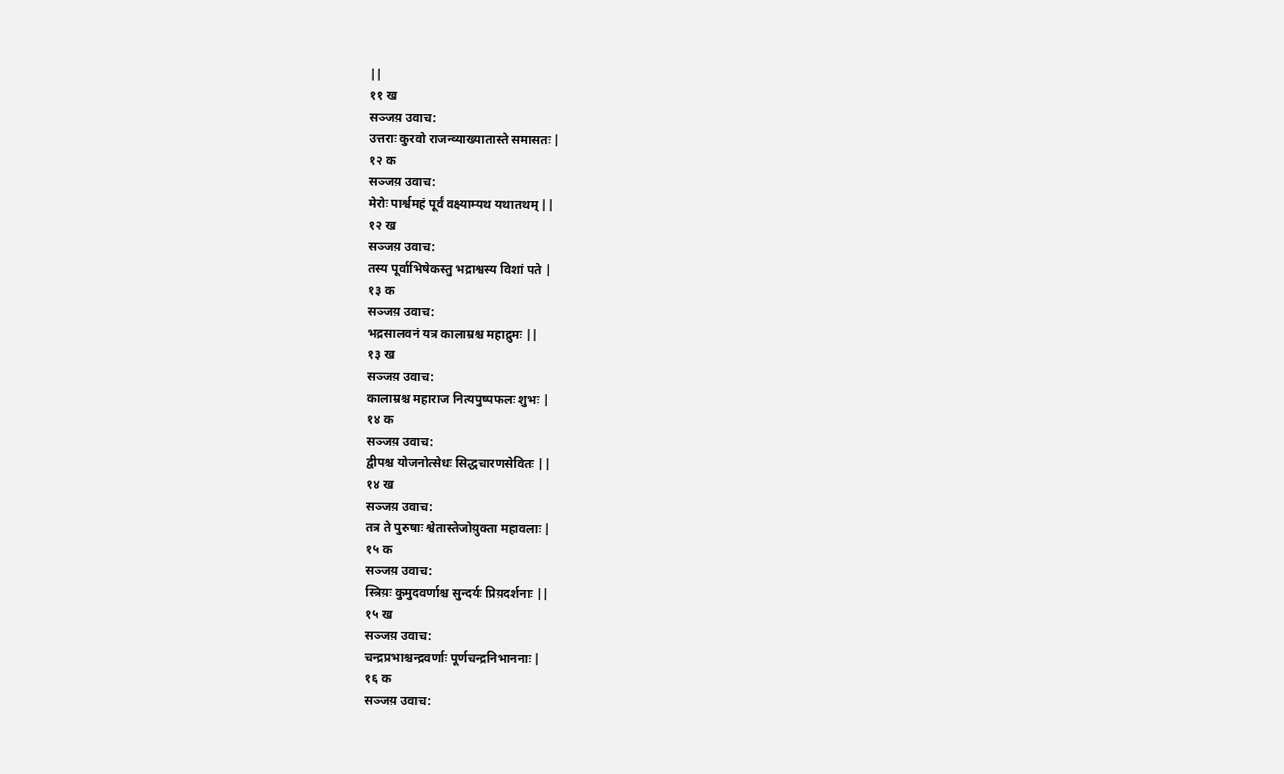||
११ ख
सञ्जय़ उवाच:
उत्तराः कुरवो राजन्व्याख्यातास्ते समासतः |
१२ क
सञ्जय़ उवाच:
मेरोः पार्श्वमहं पूर्वं वक्ष्याम्यथ यथातथम् ||
१२ ख
सञ्जय़ उवाच:
तस्य पूर्वाभिषेकस्तु भद्राश्वस्य विशां पते |
१३ क
सञ्जय़ उवाच:
भद्रसालवनं यत्र कालाम्रश्च महाद्रुमः ||
१३ ख
सञ्जय़ उवाच:
कालाम्रश्च महाराज नित्यपुष्पफलः शुभः |
१४ क
सञ्जय़ उवाच:
द्वीपश्च योजनोत्सेधः सिद्धचारणसेवितः ||
१४ ख
सञ्जय़ उवाच:
तत्र ते पुरुषाः श्वेतास्तेजोय़ुक्ता महावलाः |
१५ क
सञ्जय़ उवाच:
स्त्रिय़ः कुमुदवर्णाश्च सुन्दर्यः प्रिय़दर्शनाः ||
१५ ख
सञ्जय़ उवाच:
चन्द्रप्रभाश्चन्द्रवर्णाः पूर्णचन्द्रनिभाननाः |
१६ क
सञ्जय़ उवाच: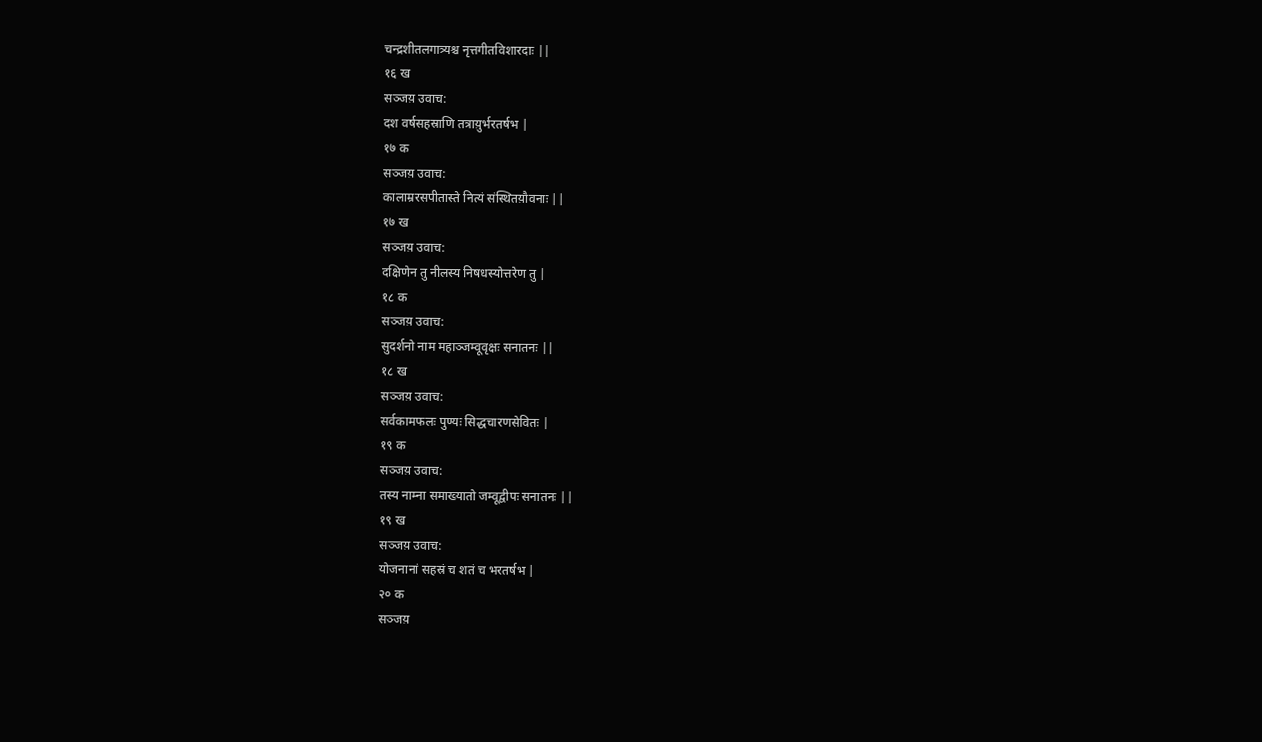चन्द्रशीतलगात्र्यश्च नृत्तगीतविशारदाः ||
१६ ख
सञ्जय़ उवाच:
दश वर्षसहस्राणि तत्राय़ुर्भरतर्षभ |
१७ क
सञ्जय़ उवाच:
कालाम्ररसपीतास्ते नित्यं संस्थितय़ौवनाः ||
१७ ख
सञ्जय़ उवाच:
दक्षिणेन तु नीलस्य निषधस्योत्तरेण तु |
१८ क
सञ्जय़ उवाच:
सुदर्शनो नाम महाञ्जम्वूवृक्षः सनातनः ||
१८ ख
सञ्जय़ उवाच:
सर्वकामफलः पुण्यः सिद्धचारणसेवितः |
१९ क
सञ्जय़ उवाच:
तस्य नाम्ना समाख्यातो जम्वूद्वीपः सनातनः ||
१९ ख
सञ्जय़ उवाच:
योजनानां सहस्रं च शतं च भरतर्षभ |
२० क
सञ्जय़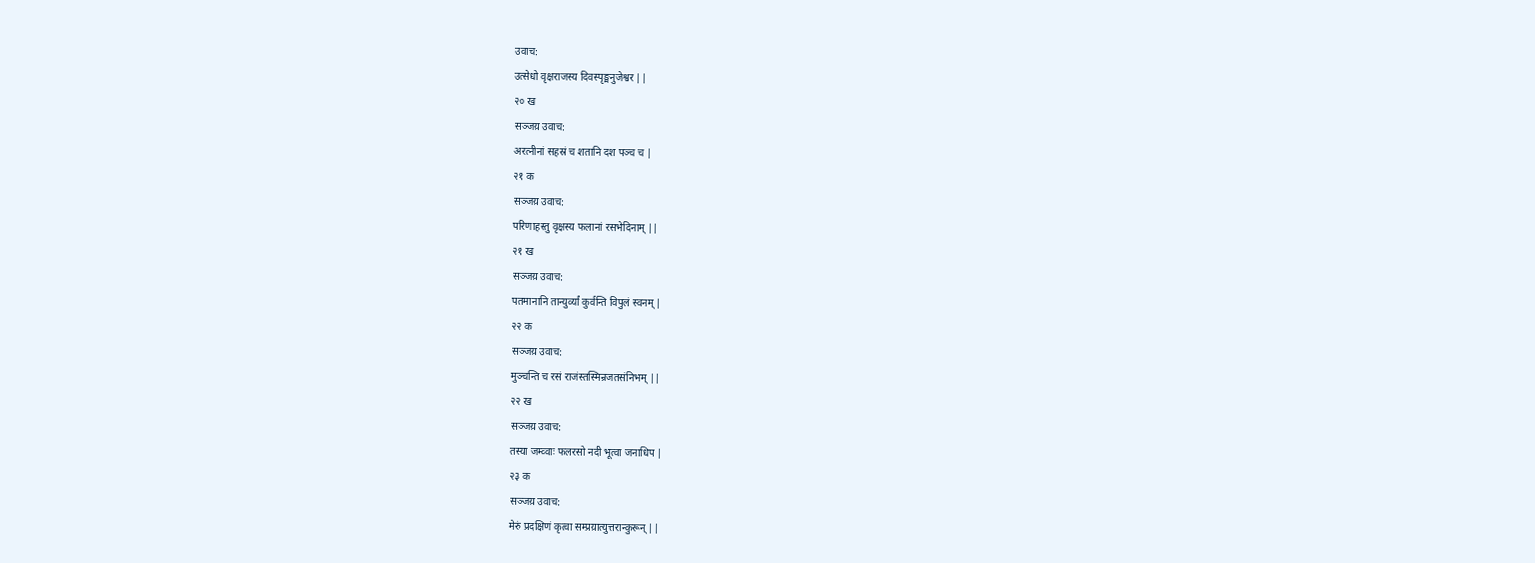उवाच:
उत्सेधो वृक्षराजस्य दिवस्पृङ्मनुजेश्वर ||
२० ख
सञ्जय़ उवाच:
अरत्नीनां सहस्रं च शतानि दश पञ्च च |
२१ क
सञ्जय़ उवाच:
परिणाहस्तु वृक्षस्य फलानां रसभेदिनाम् ||
२१ ख
सञ्जय़ उवाच:
पतमानानि तान्युर्व्यां कुर्वन्ति विपुलं स्वनम् |
२२ क
सञ्जय़ उवाच:
मुञ्चन्ति च रसं राजंस्तस्मिन्रजतसंनिभम् ||
२२ ख
सञ्जय़ उवाच:
तस्या जम्व्वाः फलरसो नदी भूत्वा जनाधिप |
२३ क
सञ्जय़ उवाच:
मेरुं प्रदक्षिणं कृत्वा सम्प्रय़ात्युत्तरान्कुरून् ||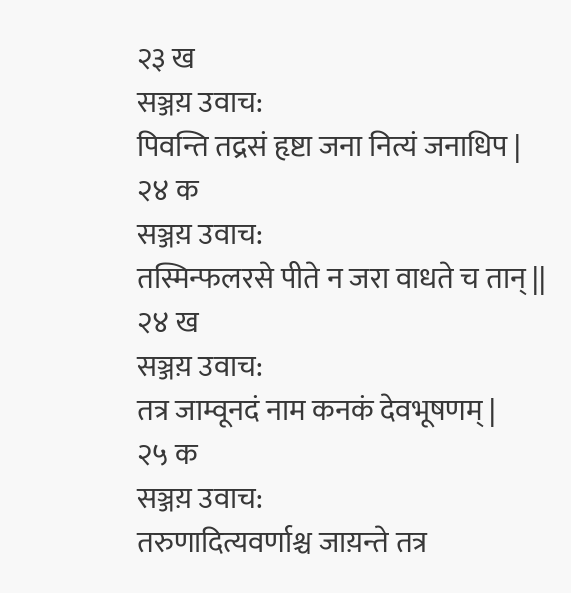२३ ख
सञ्जय़ उवाच:
पिवन्ति तद्रसं हृष्टा जना नित्यं जनाधिप |
२४ क
सञ्जय़ उवाच:
तस्मिन्फलरसे पीते न जरा वाधते च तान् ||
२४ ख
सञ्जय़ उवाच:
तत्र जाम्वूनदं नाम कनकं देवभूषणम् |
२५ क
सञ्जय़ उवाच:
तरुणादित्यवर्णाश्च जाय़न्ते तत्र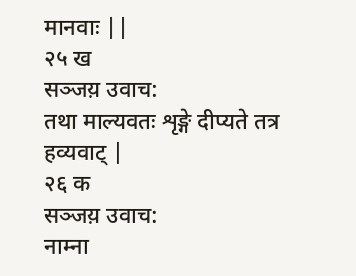मानवाः ||
२५ ख
सञ्जय़ उवाच:
तथा माल्यवतः शृङ्गे दीप्यते तत्र हव्यवाट् |
२६ क
सञ्जय़ उवाच:
नाम्ना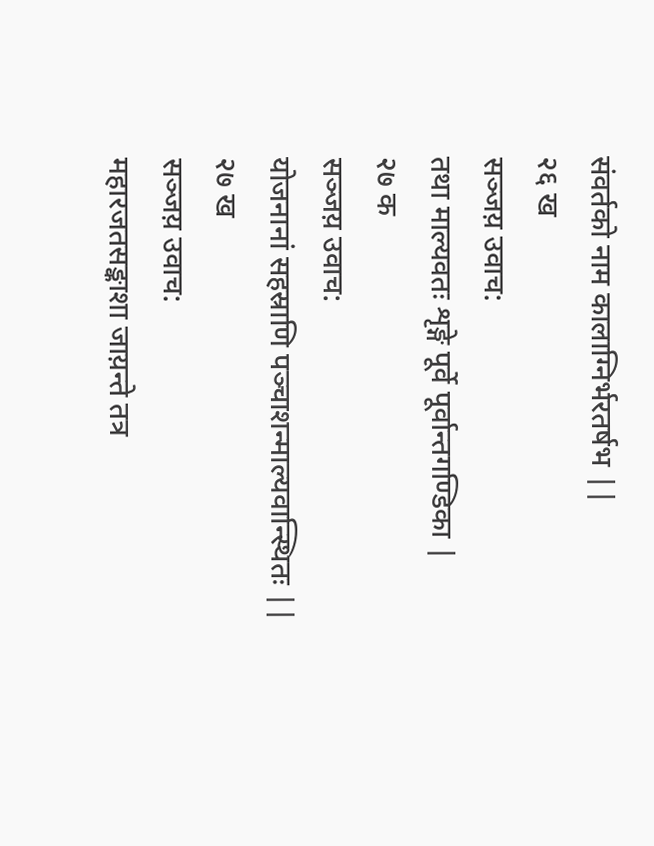संवर्तको नाम कालाग्निर्भरतर्षभ ||
२६ ख
सञ्जय़ उवाच:
तथा माल्यवतः शृङ्गे पूर्वे पूर्वान्तगण्डिका |
२७ क
सञ्जय़ उवाच:
योजनानां सहस्राणि पञ्चाशन्माल्यवान्स्थितः ||
२७ ख
सञ्जय़ उवाच:
महारजतसङ्काशा जाय़न्ते तत्र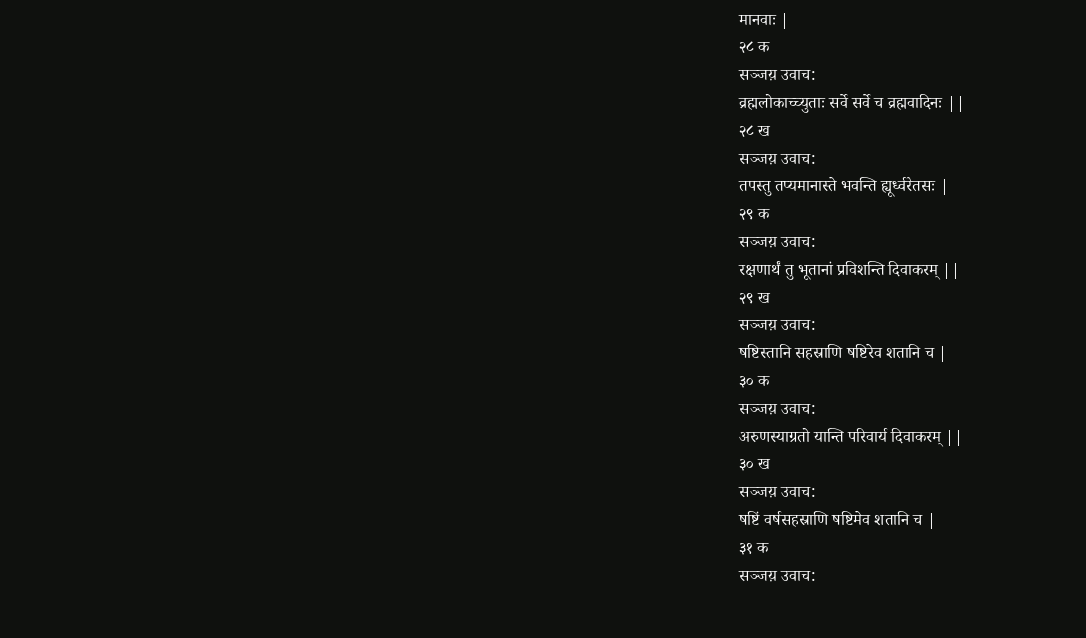मानवाः |
२८ क
सञ्जय़ उवाच:
व्रह्मलोकाच्च्युताः सर्वे सर्वे च व्रह्मवादिनः ||
२८ ख
सञ्जय़ उवाच:
तपस्तु तप्यमानास्ते भवन्ति ह्यूर्ध्वरेतसः |
२९ क
सञ्जय़ उवाच:
रक्षणार्थं तु भूतानां प्रविशन्ति दिवाकरम् ||
२९ ख
सञ्जय़ उवाच:
षष्टिस्तानि सहस्राणि षष्टिरेव शतानि च |
३० क
सञ्जय़ उवाच:
अरुणस्याग्रतो यान्ति परिवार्य दिवाकरम् ||
३० ख
सञ्जय़ उवाच:
षष्टिं वर्षसहस्राणि षष्टिमेव शतानि च |
३१ क
सञ्जय़ उवाच: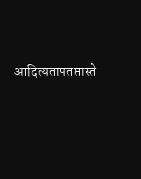आदित्यतापतप्तास्ते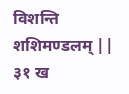विशन्ति शशिमण्डलम् ||
३१ ख